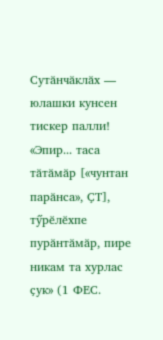Сутӑнчӑклӑх — юлашки кунсен тискер палли!
«Эпир... таса тӑтӑмӑр [«чунтан парӑнса», ҪТ], тӳрӗлӗхпе пурӑнтӑмӑр, пире никам та хурлас ҫук» (1 ФЕС.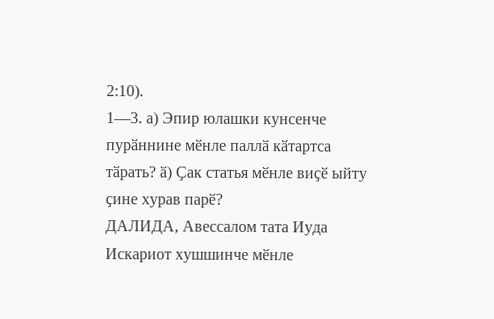2:10).
1—3. а) Эпир юлашки кунсенче пурӑннине мӗнле паллӑ кӑтартса тӑрать? ӑ) Ҫак статья мӗнле виҫӗ ыйту ҫине хурав парӗ?
ДАЛИДА, Авессалом тата Иуда Искариот хушшинче мӗнле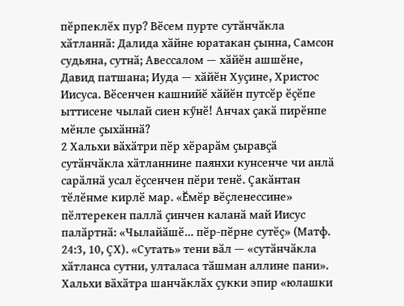пӗрпеклӗх пур? Вӗсем пурте сутӑнчӑкла хӑтланнӑ: Далида хӑйне юратакан ҫынна, Самсон судьяна, сутнӑ; Авессалом — хӑйӗн ашшӗне, Давид патшана; Иуда — хӑйӗн Хуҫине, Христос Иисуса. Вӗсенчен кашнийӗ хӑйӗн путсӗр ӗҫӗпе ыттисене чылай сиен кӳнӗ! Анчах ҫакӑ пирӗнпе мӗнле ҫыхӑннӑ?
2 Хальхи вӑхӑтри пӗр хӗрарӑм ҫыравҫӑ сутӑнчӑкла хӑтланнине паянхи кунсенче чи анлӑ сарӑлнӑ усал ӗҫсенчен пӗри тенӗ. Ҫакӑнтан тӗлӗнме кирлӗ мар. «Ӗмӗр вӗҫленессине» пӗлтерекен паллӑ ҫинчен каланӑ май Иисус палӑртнӑ: «Чылайӑшӗ... пӗр-пӗрне сутӗҫ» (Матф. 24:3, 10, ҪХ). «Сутать» тени вӑл — «сутӑнчӑкла хӑтланса сутни, улталаса тӑшман аллине пани». Хальхи вӑхӑтра шанчӑклӑх ҫукки эпир «юлашки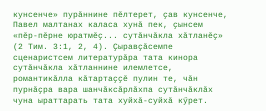кунсенче» пурӑннине пӗлтерет, ҫав кунсенче, Павел малтанах каласа хунӑ пек, ҫынсем «пӗр-пӗрне юратмӗҫ... сутӑнчӑкла хӑтланӗҫ» (2 Тим. 3:1, 2, 4). Ҫыравҫӑсемпе сценаристсем литературӑра тата кинора сутӑнчӑкла хӑтланнине илемлетсе, романтикӑлла кӑтартаҫҫӗ пулин те, чӑн пурнӑҫра вара шанчӑксӑрлӑхпа сутӑнчӑклӑх чуна ыраттарать тата хуйхӑ-суйхӑ кӳрет.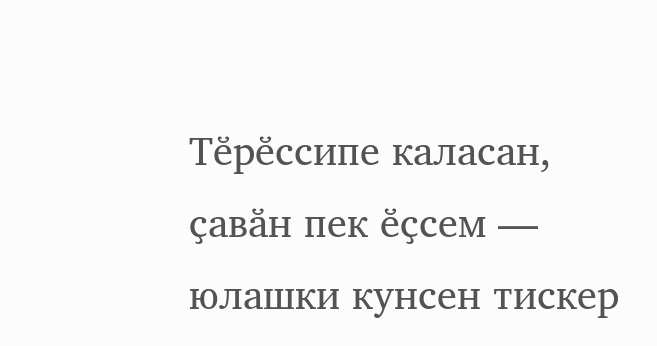Тӗрӗссипе каласан, ҫавӑн пек ӗҫсем — юлашки кунсен тискер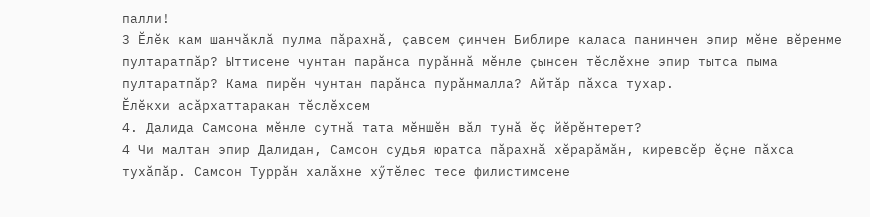палли!
3 Ӗлӗк кам шанчӑклӑ пулма пӑрахнӑ, ҫавсем ҫинчен Библире каласа панинчен эпир мӗне вӗренме пултаратпӑр? Ыттисене чунтан парӑнса пурӑннӑ мӗнле ҫынсен тӗслӗхне эпир тытса пыма пултаратпӑр? Кама пирӗн чунтан парӑнса пурӑнмалла? Айтӑр пӑхса тухар.
Ӗлӗкхи асӑрхаттаракан тӗслӗхсем
4. Далида Самсона мӗнле сутнӑ тата мӗншӗн вӑл тунӑ ӗҫ йӗрӗнтерет?
4 Чи малтан эпир Далидан, Самсон судья юратса пӑрахнӑ хӗрарӑмӑн, киревсӗр ӗҫне пӑхса тухӑпӑр. Самсон Туррӑн халӑхне хӳтӗлес тесе филистимсене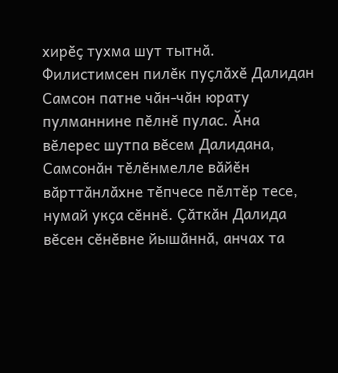хирӗҫ тухма шут тытнӑ. Филистимсен пилӗк пуҫлӑхӗ Далидан Самсон патне чӑн-чӑн юрату пулманнине пӗлнӗ пулас. Ӑна вӗлерес шутпа вӗсем Далидана, Самсонӑн тӗлӗнмелле вӑйӗн вӑрттӑнлӑхне тӗпчесе пӗлтӗр тесе, нумай укҫа сӗннӗ. Ҫӑткӑн Далида вӗсен сӗнӗвне йышӑннӑ, анчах та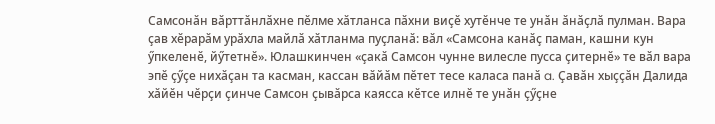Самсонӑн вӑрттӑнлӑхне пӗлме хӑтланса пӑхни виҫӗ хутӗнче те унӑн ӑнӑҫлӑ пулман. Вара ҫав хӗрарӑм урӑхла майлӑ хӑтланма пуҫланӑ: вӑл «Самсона канӑҫ паман, кашни кун ӳпкеленӗ, йӳтетнӗ». Юлашкинчен «ҫакӑ Самсон чунне вилесле пусса ҫитернӗ» те вӑл вара эпӗ ҫӳҫе нихӑҫан та касман, кассан вӑйӑм пӗтет тесе каласа панӑ a. Ҫавӑн хыҫҫӑн Далида хӑйӗн чӗрҫи ҫинче Самсон ҫывӑрса каясса кӗтсе илнӗ те унӑн ҫӳҫне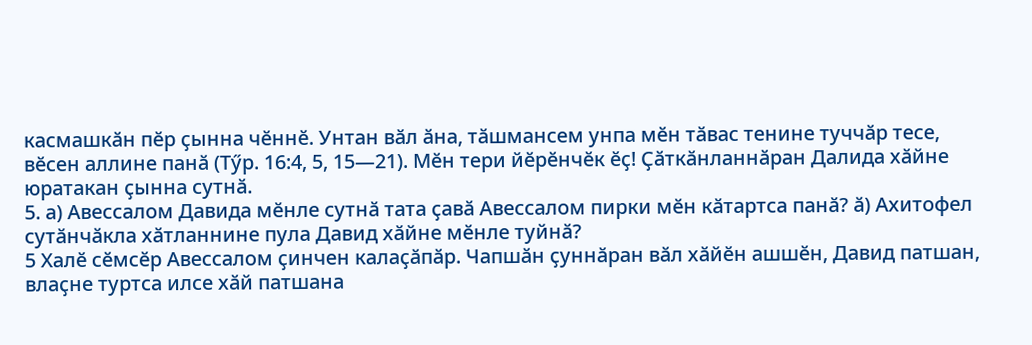касмашкӑн пӗр ҫынна чӗннӗ. Унтан вӑл ӑна, тӑшмансем унпа мӗн тӑвас тенине туччӑр тесе, вӗсен аллине панӑ (Тӳр. 16:4, 5, 15—21). Мӗн тери йӗрӗнчӗк ӗҫ! Ҫӑткӑнланнӑран Далида хӑйне юратакан ҫынна сутнӑ.
5. а) Авессалом Давида мӗнле сутнӑ тата ҫавӑ Авессалом пирки мӗн кӑтартса панӑ? ӑ) Ахитофел сутӑнчӑкла хӑтланнине пула Давид хӑйне мӗнле туйнӑ?
5 Халӗ сӗмсӗр Авессалом ҫинчен калаҫӑпӑр. Чапшӑн ҫуннӑран вӑл хӑйӗн ашшӗн, Давид патшан, влаҫне туртса илсе хӑй патшана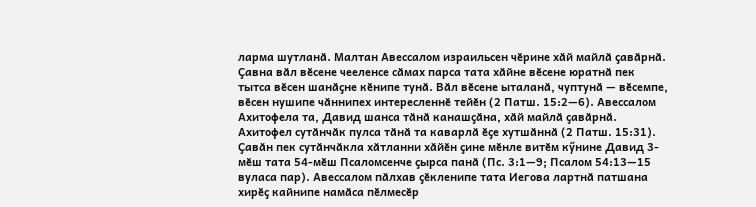ларма шутланӑ. Малтан Авессалом израильсен чӗрине хӑй майлӑ ҫавӑрнӑ. Ҫавна вӑл вӗсене чееленсе сӑмах парса тата хӑйне вӗсене юратнӑ пек тытса вӗсен шанӑҫне кӗнипе тунӑ. Вӑл вӗсене ыталанӑ, чуптунӑ — вӗсемпе, вӗсен нушипе чӑннипех интересленнӗ тейӗн (2 Патш. 15:2—6). Авессалом Ахитофела та, Давид шанса тӑнӑ канашҫӑна, хӑй майлӑ ҫавӑрнӑ. Ахитофел сутӑнчӑк пулса тӑнӑ та каварлӑ ӗҫе хутшӑннӑ (2 Патш. 15:31). Ҫавӑн пек сутӑнчӑкла хӑтланни хӑйӗн ҫине мӗнле витӗм кӳнине Давид 3-мӗш тата 54-мӗш Псаломсенче ҫырса панӑ (Пс. 3:1—9; Псалом 54:13—15 вуласа пар). Авессалом пӑлхав ҫӗкленипе тата Иегова лартнӑ патшана хирӗҫ кайнипе намӑса пӗлмесӗр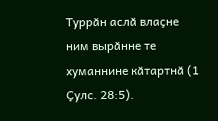Туррӑн аслӑ влаҫне ним вырӑнне те хуманнине кӑтартнӑ (1 Ҫулс. 28:5).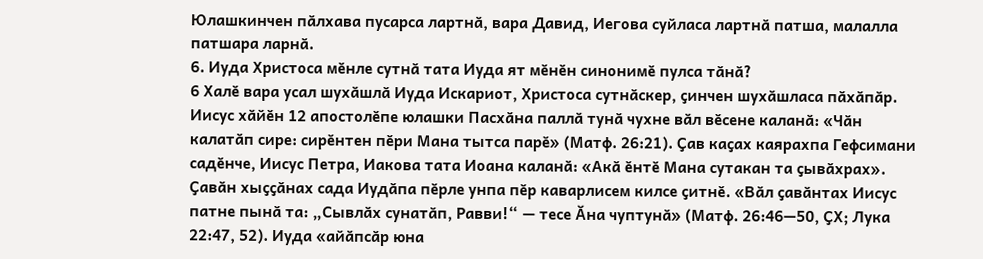Юлашкинчен пӑлхава пусарса лартнӑ, вара Давид, Иегова суйласа лартнӑ патша, малалла патшара ларнӑ.
6. Иуда Христоса мӗнле сутнӑ тата Иуда ят мӗнӗн синонимӗ пулса тӑнӑ?
6 Халӗ вара усал шухӑшлӑ Иуда Искариот, Христоса сутнӑскер, ҫинчен шухӑшласа пӑхӑпӑр. Иисус хӑйӗн 12 апостолӗпе юлашки Пасхӑна паллӑ тунӑ чухне вӑл вӗсене каланӑ: «Чӑн калатӑп сире: сирӗнтен пӗри Мана тытса парӗ» (Матф. 26:21). Ҫав каҫах каярахпа Гефсимани садӗнче, Иисус Петра, Иакова тата Иоана каланӑ: «Акӑ ӗнтӗ Мана сутакан та ҫывӑхрах». Ҫавӑн хыҫҫӑнах сада Иудӑпа пӗрле унпа пӗр каварлисем килсе ҫитнӗ. «Вӑл ҫавӑнтах Иисус патне пынӑ та: „Сывлӑх сунатӑп, Равви!“ — тесе Ӑна чуптунӑ» (Матф. 26:46—50, ҪХ; Лука 22:47, 52). Иуда «айӑпсӑр юна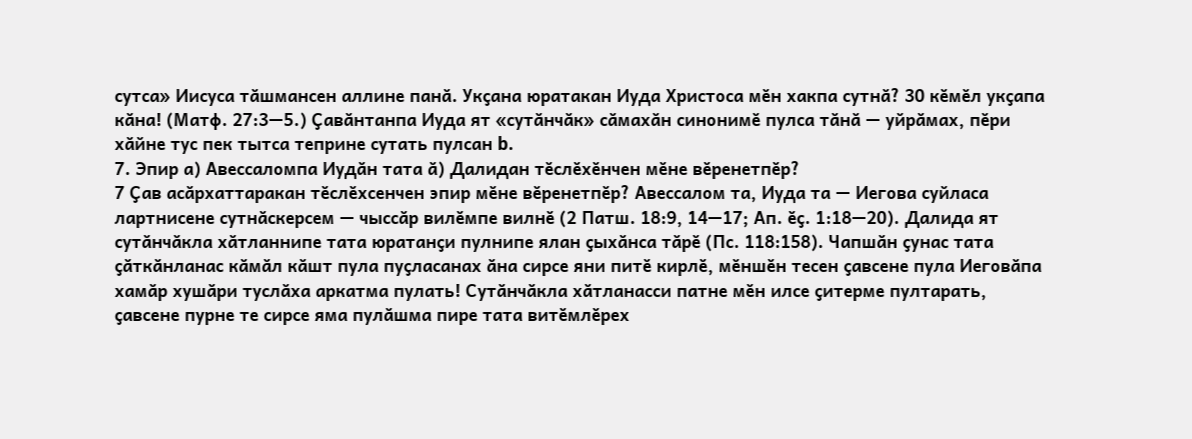сутса» Иисуса тӑшмансен аллине панӑ. Укҫана юратакан Иуда Христоса мӗн хакпа сутнӑ? 30 кӗмӗл укҫапа кӑна! (Матф. 27:3—5.) Ҫавӑнтанпа Иуда ят «сутӑнчӑк» сӑмахӑн синонимӗ пулса тӑнӑ — уйрӑмах, пӗри хӑйне тус пек тытса теприне сутать пулсан b.
7. Эпир а) Авессаломпа Иудӑн тата ӑ) Далидан тӗслӗхӗнчен мӗне вӗренетпӗр?
7 Ҫав асӑрхаттаракан тӗслӗхсенчен эпир мӗне вӗренетпӗр? Авессалом та, Иуда та — Иегова суйласа лартнисене сутнӑскерсем — чыссӑр вилӗмпе вилнӗ (2 Патш. 18:9, 14—17; Ап. ӗҫ. 1:18—20). Далида ят сутӑнчӑкла хӑтланнипе тата юратанҫи пулнипе ялан ҫыхӑнса тӑрӗ (Пс. 118:158). Чапшӑн ҫунас тата ҫӑткӑнланас кӑмӑл кӑшт пула пуҫласанах ӑна сирсе яни питӗ кирлӗ, мӗншӗн тесен ҫавсене пула Иеговӑпа хамӑр хушӑри туслӑха аркатма пулать! Сутӑнчӑкла хӑтланасси патне мӗн илсе ҫитерме пултарать, ҫавсене пурне те сирсе яма пулӑшма пире тата витӗмлӗрех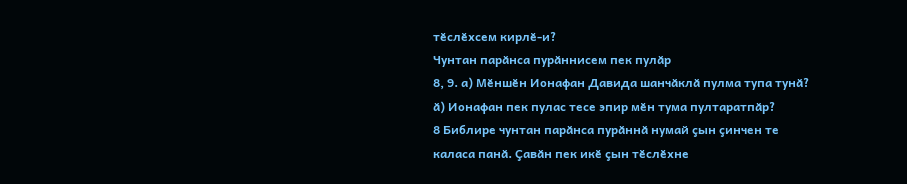тӗслӗхсем кирлӗ-и?
Чунтан парӑнса пурӑннисем пек пулӑр
8, 9. а) Мӗншӗн Ионафан Давида шанчӑклӑ пулма тупа тунӑ? ӑ) Ионафан пек пулас тесе эпир мӗн тума пултаратпӑр?
8 Библире чунтан парӑнса пурӑннӑ нумай ҫын ҫинчен те каласа панӑ. Ҫавӑн пек икӗ ҫын тӗслӗхне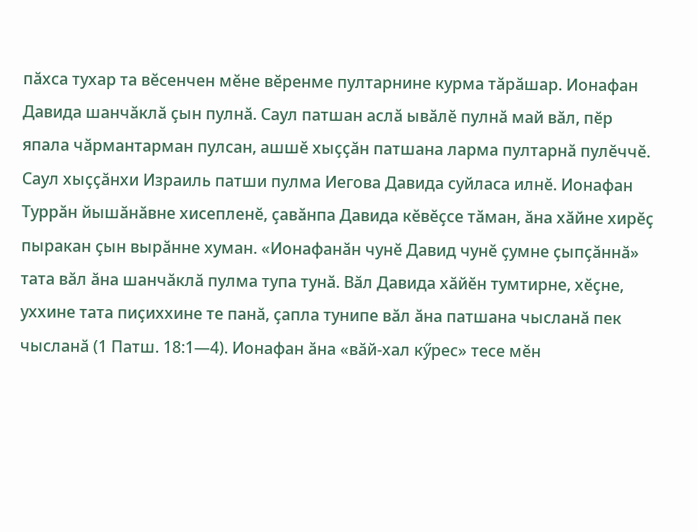пӑхса тухар та вӗсенчен мӗне вӗренме пултарнине курма тӑрӑшар. Ионафан Давида шанчӑклӑ ҫын пулнӑ. Саул патшан аслӑ ывӑлӗ пулнӑ май вӑл, пӗр япала чӑрмантарман пулсан, ашшӗ хыҫҫӑн патшана ларма пултарнӑ пулӗччӗ. Саул хыҫҫӑнхи Израиль патши пулма Иегова Давида суйласа илнӗ. Ионафан Туррӑн йышӑнӑвне хисепленӗ, ҫавӑнпа Давида кӗвӗҫсе тӑман, ӑна хӑйне хирӗҫ пыракан ҫын вырӑнне хуман. «Ионафанӑн чунӗ Давид чунӗ ҫумне ҫыпҫӑннӑ» тата вӑл ӑна шанчӑклӑ пулма тупа тунӑ. Вӑл Давида хӑйӗн тумтирне, хӗҫне, уххине тата пиҫиххине те панӑ, ҫапла тунипе вӑл ӑна патшана чысланӑ пек чысланӑ (1 Патш. 18:1—4). Ионафан ӑна «вӑй-хал кӳрес» тесе мӗн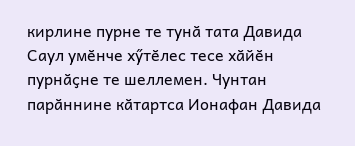кирлине пурне те тунӑ тата Давида Саул умӗнче хӳтӗлес тесе хӑйӗн пурнӑҫне те шеллемен. Чунтан парӑннине кӑтартса Ионафан Давида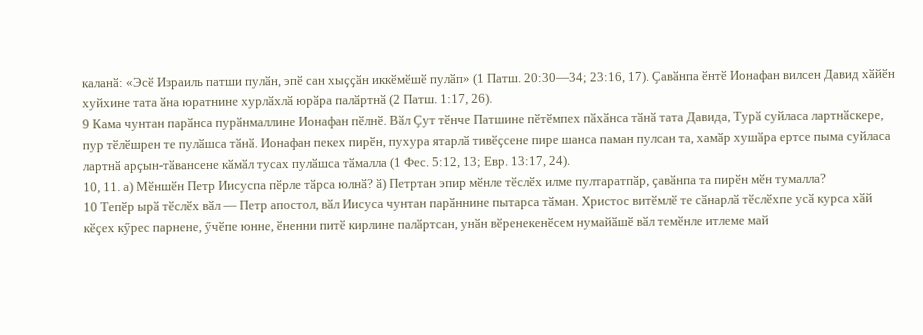каланӑ: «Эсӗ Израиль патши пулӑн, эпӗ сан хыҫҫӑн иккӗмӗшӗ пулӑп» (1 Патш. 20:30—34; 23:16, 17). Ҫавӑнпа ӗнтӗ Ионафан вилсен Давид хӑйӗн хуйхине тата ӑна юратнине хурлӑхлӑ юрӑра палӑртнӑ (2 Патш. 1:17, 26).
9 Кама чунтан парӑнса пурӑнмаллине Ионафан пӗлнӗ. Вӑл Ҫут тӗнче Патшине пӗтӗмпех пӑхӑнса тӑнӑ тата Давида, Турӑ суйласа лартнӑскере, пур тӗлӗшрен те пулӑшса тӑнӑ. Ионафан пекех пирӗн, пухура ятарлӑ тивӗҫсене пире шанса паман пулсан та, хамӑр хушӑра ертсе пыма суйласа лартнӑ арҫын-тӑвансене кӑмӑл тусах пулӑшса тӑмалла (1 Фес. 5:12, 13; Евр. 13:17, 24).
10, 11. а) Мӗншӗн Петр Иисуспа пӗрле тӑрса юлнӑ? ӑ) Петртан эпир мӗнле тӗслӗх илме пултаратпӑр, ҫавӑнпа та пирӗн мӗн тумалла?
10 Тепӗр ырӑ тӗслӗх вӑл — Петр апостол, вӑл Иисуса чунтан парӑннине пытарса тӑман. Христос витӗмлӗ те сӑнарлӑ тӗслӗхпе усӑ курса хӑй кӗҫех кӳрес парнене, ӳчӗпе юнне, ӗненни питӗ кирлине палӑртсан, унӑн вӗренекенӗсем нумайӑшӗ вӑл темӗнле итлеме май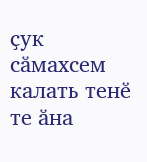ҫук сӑмахсем калать тенӗ те ӑна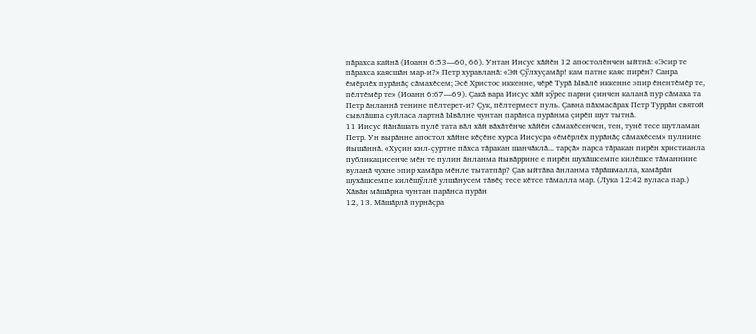пӑрахса кайнӑ (Иоанн 6:53—60, 66). Унтан Иисус хӑйӗн 12 апостолӗнчен ыйтнӑ: «Эсир те пӑрахса каясшӑн мар-и?» Петр хуравланӑ: «Эй Ҫӳлхуҫамӑр! кам патне каяс пирӗн? Санра ӗмӗрлӗх пурӑнӑҫ сӑмахӗсем; Эсӗ Христос иккенне, чӗрӗ Турӑ Ывӑлӗ иккенне эпир ӗнентӗмӗр те, пӗлтӗмӗр те» (Иоанн 6:67—69). Ҫакӑ вара Иисус хӑй кӳрес парни ҫинчен каланӑ пур сӑмаха та Петр ӑнланнӑ тенине пӗлтерет-и? Ҫук, пӗлтермест пуль. Ҫавна пӑхмасӑрах Петр Туррӑн святой сывлӑшпа суйласа лартнӑ Ывӑлне чунтан парӑнса пурӑнма ҫирӗп шут тытнӑ.
11 Иисус йӑнӑшать пулӗ тата вӑл хӑй вӑхӑтӗнче хӑйӗн сӑмахӗсенчен, тен, тунӗ тесе шутламан Петр. Ун вырӑнне апостол хӑйне кӗҫӗне хурса Иисусра «ӗмӗрлӗх пурӑнӑҫ сӑмахӗсем» пулнине йышӑннӑ. «Хуҫин кил-ҫуртне пӑхса тӑракан шанчӑклӑ... тарҫӑ» парса тӑракан пирӗн христианла публикацисенче мӗн те пулин ӑнланма йывӑррине е пирӗн шухӑшсемпе килӗшсе тӑманнине вуланӑ чухне эпир хамӑра мӗнле тытатпӑр? Ҫав ыйтӑва ӑнланма тӑрӑшмалла, хамӑрӑн шухӑшсемпе килӗшӳллӗ улшӑнусем тӑвӗҫ тесе кӗтсе тӑмалла мар. (Лука 12:42 вуласа пар.)
Хӑвӑн мӑшӑрна чунтан парӑнса пурӑн
12, 13. Мӑшӑрлӑ пурнӑҫра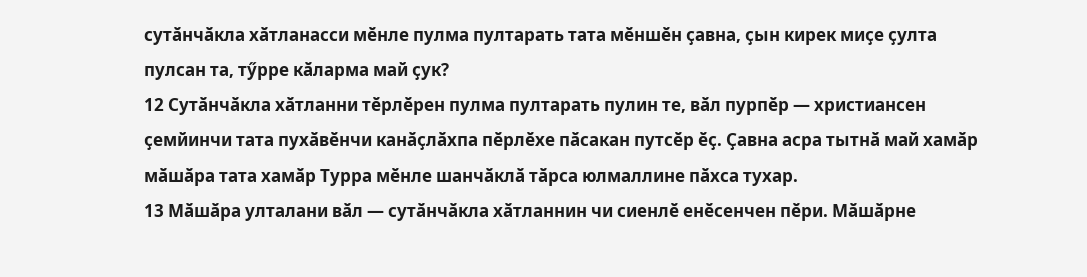сутӑнчӑкла хӑтланасси мӗнле пулма пултарать тата мӗншӗн ҫавна, ҫын кирек миҫе ҫулта пулсан та, тӳрре кӑларма май ҫук?
12 Сутӑнчӑкла хӑтланни тӗрлӗрен пулма пултарать пулин те, вӑл пурпӗр — христиансен ҫемйинчи тата пухӑвӗнчи канӑҫлӑхпа пӗрлӗхе пӑсакан путсӗр ӗҫ. Ҫавна асра тытнӑ май хамӑр мӑшӑра тата хамӑр Турра мӗнле шанчӑклӑ тӑрса юлмаллине пӑхса тухар.
13 Мӑшӑра улталани вӑл — сутӑнчӑкла хӑтланнин чи сиенлӗ енӗсенчен пӗри. Мӑшӑрне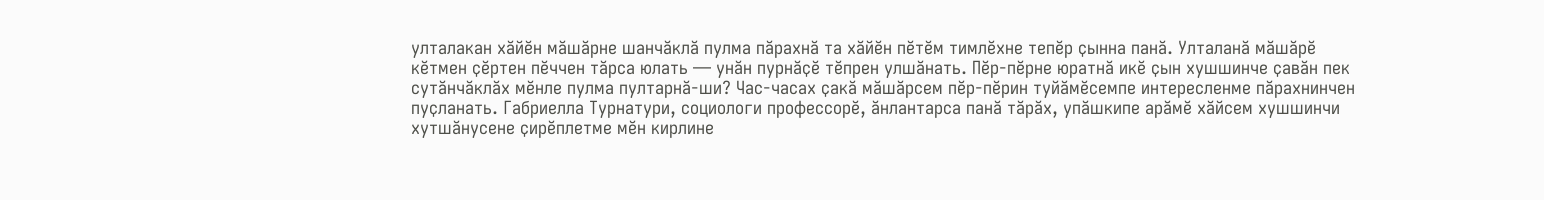улталакан хӑйӗн мӑшӑрне шанчӑклӑ пулма пӑрахнӑ та хӑйӗн пӗтӗм тимлӗхне тепӗр ҫынна панӑ. Улталанӑ мӑшӑрӗ кӗтмен ҫӗртен пӗччен тӑрса юлать — унӑн пурнӑҫӗ тӗпрен улшӑнать. Пӗр-пӗрне юратнӑ икӗ ҫын хушшинче ҫавӑн пек сутӑнчӑклӑх мӗнле пулма пултарнӑ-ши? Час-часах ҫакӑ мӑшӑрсем пӗр-пӗрин туйӑмӗсемпе интересленме пӑрахнинчен пуҫланать. Габриелла Турнатури, социологи профессорӗ, ӑнлантарса панӑ тӑрӑх, упӑшкипе арӑмӗ хӑйсем хушшинчи хутшӑнусене ҫирӗплетме мӗн кирлине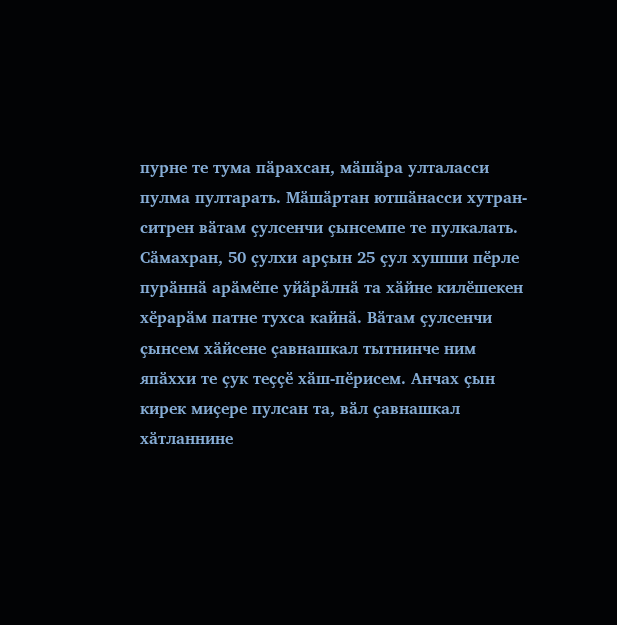пурне те тума пӑрахсан, мӑшӑра улталасси пулма пултарать. Мӑшӑртан ютшӑнасси хутран-ситрен вӑтам ҫулсенчи ҫынсемпе те пулкалать. Сӑмахран, 50 ҫулхи арҫын 25 ҫул хушши пӗрле пурӑннӑ арӑмӗпе уйӑрӑлнӑ та хӑйне килӗшекен хӗрарӑм патне тухса кайнӑ. Вӑтам ҫулсенчи ҫынсем хӑйсене ҫавнашкал тытнинче ним япӑххи те ҫук теҫҫӗ хӑш-пӗрисем. Анчах ҫын кирек миҫере пулсан та, вӑл ҫавнашкал хӑтланнине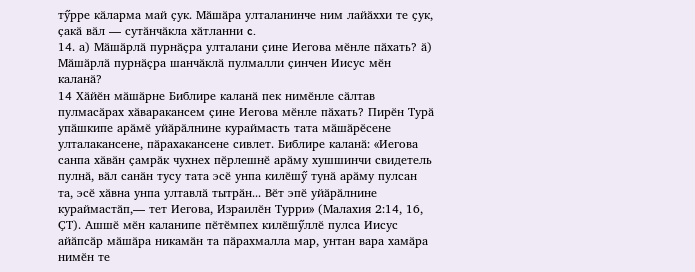тӳрре кӑларма май ҫук. Мӑшӑра улталанинче ним лайӑххи те ҫук, ҫакӑ вӑл — сутӑнчӑкла хӑтланни c.
14. а) Мӑшӑрлӑ пурнӑҫра улталани ҫине Иегова мӗнле пӑхать? ӑ) Мӑшӑрлӑ пурнӑҫра шанчӑклӑ пулмалли ҫинчен Иисус мӗн каланӑ?
14 Хӑйӗн мӑшӑрне Библире каланӑ пек нимӗнле сӑлтав пулмасӑрах хӑваракансем ҫине Иегова мӗнле пӑхать? Пирӗн Турӑ упӑшкипе арӑмӗ уйӑрӑлнине кураймасть тата мӑшӑрӗсене улталакансене, пӑрахакансене сивлет. Библире каланӑ: «Иегова санпа хӑвӑн ҫамрӑк чухнех пӗрлешнӗ арӑму хушшинчи свидетель пулнӑ, вӑл санӑн тусу тата эсӗ унпа килӗшӳ тунӑ арӑму пулсан та, эсӗ хӑвна унпа ултавлӑ тытрӑн... Вӗт эпӗ уйӑрӑлнине кураймастӑп,— тет Иегова, Израилӗн Турри» (Малахия 2:14, 16, ҪТ). Ашшӗ мӗн каланипе пӗтӗмпех килӗшӳллӗ пулса Иисус айӑпсӑр мӑшӑра никамӑн та пӑрахмалла мар, унтан вара хамӑра нимӗн те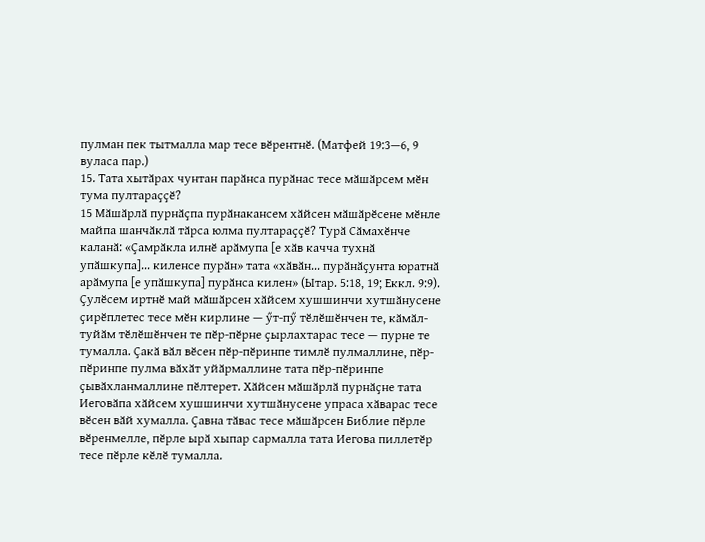пулман пек тытмалла мар тесе вӗрентнӗ. (Матфей 19:3—6, 9 вуласа пар.)
15. Тата хытӑрах чунтан парӑнса пурӑнас тесе мӑшӑрсем мӗн тума пултараҫҫӗ?
15 Мӑшӑрлӑ пурнӑҫпа пурӑнакансем хӑйсен мӑшӑрӗсене мӗнле майпа шанчӑклӑ тӑрса юлма пултараҫҫӗ? Турӑ Сӑмахӗнче каланӑ: «Ҫамрӑкла илнӗ арӑмупа [е хӑв качча тухнӑ упӑшкупа]... киленсе пурӑн» тата «хӑвӑн... пурӑнӑҫунта юратнӑ арӑмупа [е упӑшкупа] пурӑнса килен» (Ытар. 5:18, 19; Еккл. 9:9). Ҫулӗсем иртнӗ май мӑшӑрсен хӑйсем хушшинчи хутшӑнусене ҫирӗплетес тесе мӗн кирлине — ӳт-пӳ тӗлӗшӗнчен те, кӑмӑл-туйӑм тӗлӗшӗнчен те пӗр-пӗрне ҫырлахтарас тесе — пурне те тумалла. Ҫакӑ вӑл вӗсен пӗр-пӗринпе тимлӗ пулмаллине, пӗр-пӗринпе пулма вӑхӑт уйӑрмаллине тата пӗр-пӗринпе ҫывӑхланмаллине пӗлтерет. Хӑйсен мӑшӑрлӑ пурнӑҫне тата Иеговӑпа хӑйсем хушшинчи хутшӑнусене упраса хӑварас тесе вӗсен вӑй хумалла. Ҫавна тӑвас тесе мӑшӑрсен Библие пӗрле вӗренмелле, пӗрле ырӑ хыпар сармалла тата Иегова пиллетӗр тесе пӗрле кӗлӗ тумалла.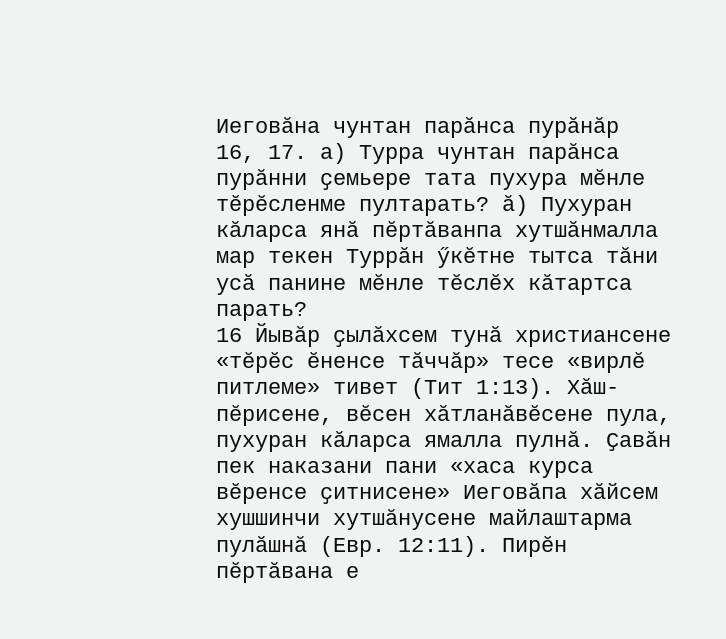Иеговӑна чунтан парӑнса пурӑнӑр
16, 17. а) Турра чунтан парӑнса пурӑнни ҫемьере тата пухура мӗнле тӗрӗсленме пултарать? ӑ) Пухуран кӑларса янӑ пӗртӑванпа хутшӑнмалла мар текен Туррӑн ӳкӗтне тытса тӑни усӑ панине мӗнле тӗслӗх кӑтартса парать?
16 Йывӑр ҫылӑхсем тунӑ христиансене «тӗрӗс ӗненсе тӑччӑр» тесе «вирлӗ питлеме» тивет (Тит 1:13). Хӑш-пӗрисене, вӗсен хӑтланӑвӗсене пула, пухуран кӑларса ямалла пулнӑ. Ҫавӑн пек наказани пани «хаса курса вӗренсе ҫитнисене» Иеговӑпа хӑйсем хушшинчи хутшӑнусене майлаштарма пулӑшнӑ (Евр. 12:11). Пирӗн пӗртӑвана е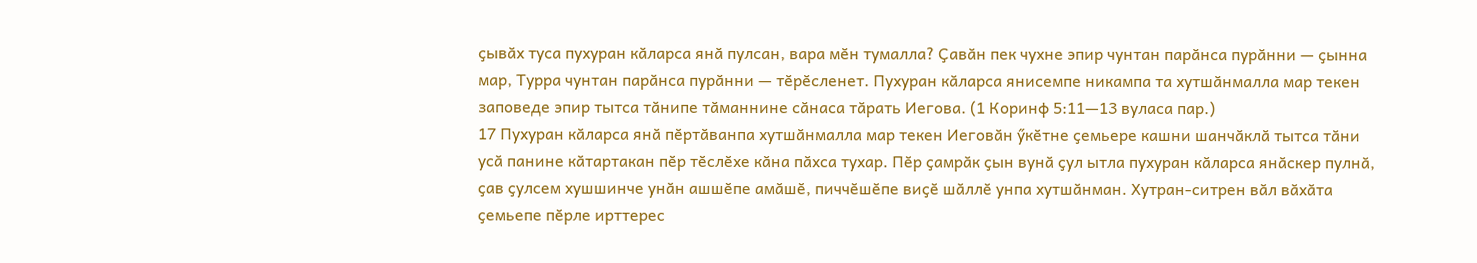ҫывӑх туса пухуран кӑларса янӑ пулсан, вара мӗн тумалла? Ҫавӑн пек чухне эпир чунтан парӑнса пурӑнни — ҫынна мар, Турра чунтан парӑнса пурӑнни — тӗрӗсленет. Пухуран кӑларса янисемпе никампа та хутшӑнмалла мар текен заповеде эпир тытса тӑнипе тӑманнине сӑнаса тӑрать Иегова. (1 Коринф 5:11—13 вуласа пар.)
17 Пухуран кӑларса янӑ пӗртӑванпа хутшӑнмалла мар текен Иеговӑн ӳкӗтне ҫемьере кашни шанчӑклӑ тытса тӑни усӑ панине кӑтартакан пӗр тӗслӗхе кӑна пӑхса тухар. Пӗр ҫамрӑк ҫын вунӑ ҫул ытла пухуран кӑларса янӑскер пулнӑ, ҫав ҫулсем хушшинче унӑн ашшӗпе амӑшӗ, пиччӗшӗпе виҫӗ шӑллӗ унпа хутшӑнман. Хутран-ситрен вӑл вӑхӑта ҫемьепе пӗрле ирттерес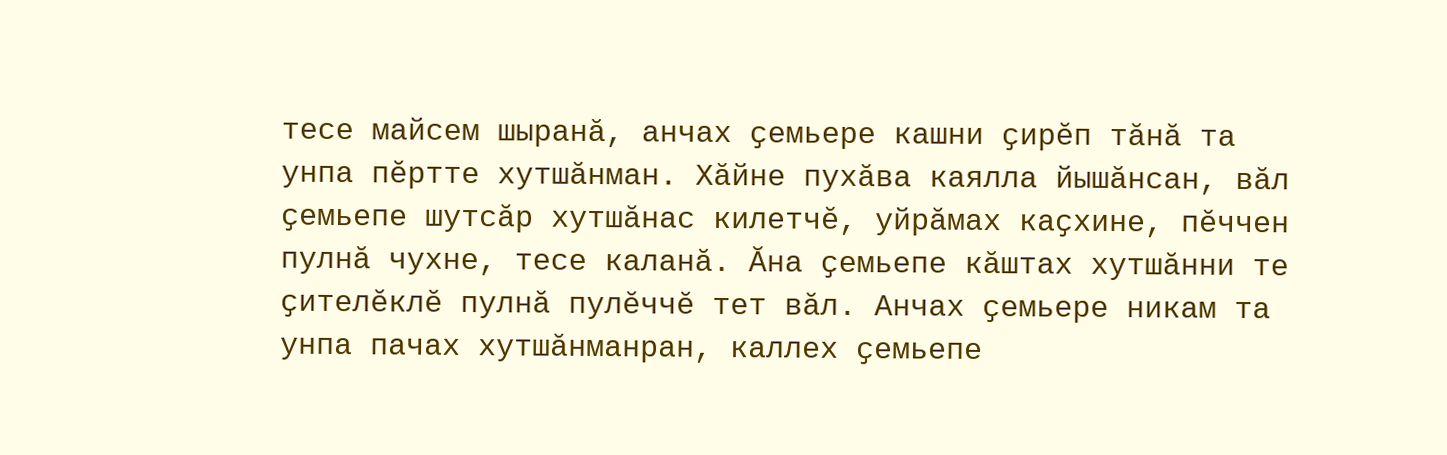тесе майсем шыранӑ, анчах ҫемьере кашни ҫирӗп тӑнӑ та унпа пӗртте хутшӑнман. Хӑйне пухӑва каялла йышӑнсан, вӑл ҫемьепе шутсӑр хутшӑнас килетчӗ, уйрӑмах каҫхине, пӗччен пулнӑ чухне, тесе каланӑ. Ӑна ҫемьепе кӑштах хутшӑнни те ҫителӗклӗ пулнӑ пулӗччӗ тет вӑл. Анчах ҫемьере никам та унпа пачах хутшӑнманран, каллех ҫемьепе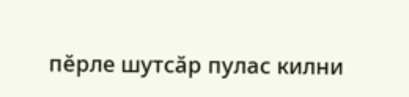пӗрле шутсӑр пулас килни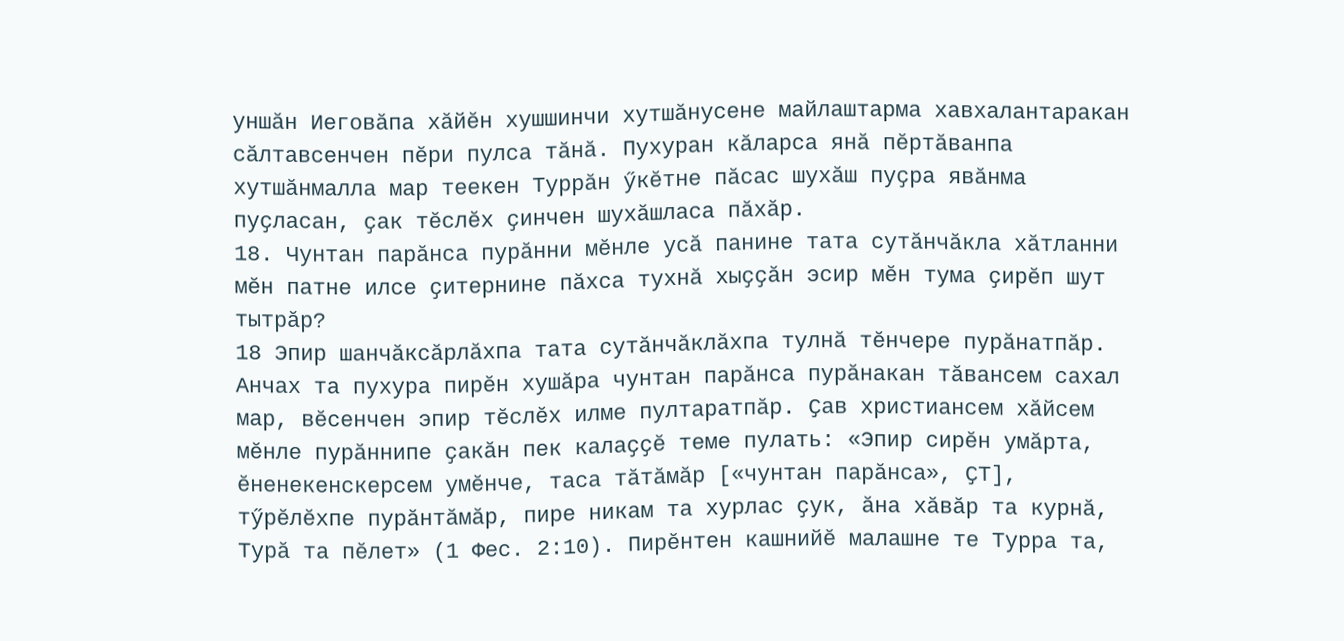уншӑн Иеговӑпа хӑйӗн хушшинчи хутшӑнусене майлаштарма хавхалантаракан сӑлтавсенчен пӗри пулса тӑнӑ. Пухуран кӑларса янӑ пӗртӑванпа хутшӑнмалла мар теекен Туррӑн ӳкӗтне пӑсас шухӑш пуҫра явӑнма пуҫласан, ҫак тӗслӗх ҫинчен шухӑшласа пӑхӑр.
18. Чунтан парӑнса пурӑнни мӗнле усӑ панине тата сутӑнчӑкла хӑтланни мӗн патне илсе ҫитернине пӑхса тухнӑ хыҫҫӑн эсир мӗн тума ҫирӗп шут тытрӑр?
18 Эпир шанчӑксӑрлӑхпа тата сутӑнчӑклӑхпа тулнӑ тӗнчере пурӑнатпӑр. Анчах та пухура пирӗн хушӑра чунтан парӑнса пурӑнакан тӑвансем сахал мар, вӗсенчен эпир тӗслӗх илме пултаратпӑр. Ҫав христиансем хӑйсем мӗнле пурӑннипе ҫакӑн пек калаҫҫӗ теме пулать: «Эпир сирӗн умӑрта, ӗненекенскерсем умӗнче, таса тӑтӑмӑр [«чунтан парӑнса», ҪТ], тӳрӗлӗхпе пурӑнтӑмӑр, пире никам та хурлас ҫук, ӑна хӑвӑр та курнӑ, Турӑ та пӗлет» (1 Фес. 2:10). Пирӗнтен кашнийӗ малашне те Турра та,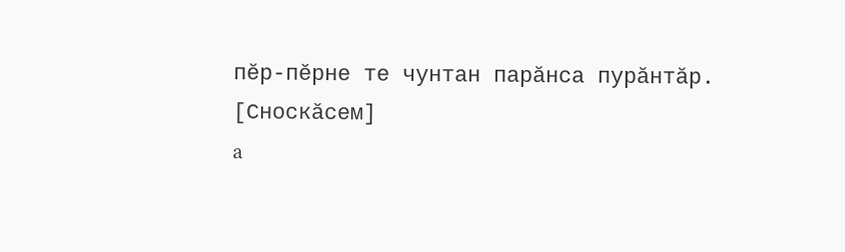пӗр-пӗрне те чунтан парӑнса пурӑнтӑр.
[Сноскӑсем]
a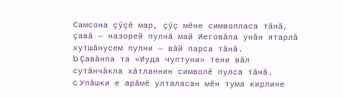Самсона ҫӳҫӗ мар, ҫӳҫ мӗне символласа тӑнӑ, ҫавӑ — назорей пулнӑ май Иеговӑпа унӑн ятарлӑ хутшӑнусем пулни — вӑй парса тӑнӑ.
b Ҫавӑнпа та «Иуда чуптуни» тени вӑл сутӑнчӑкла хӑтланнин символӗ пулса тӑнӑ.
c Упӑшки е арӑмӗ улталасан мӗн тума кирлине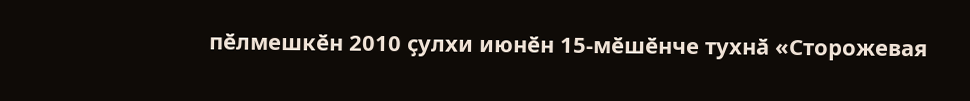пӗлмешкӗн 2010 ҫулхи июнӗн 15-мӗшӗнче тухнӑ «Сторожевая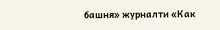башня» журналти «Как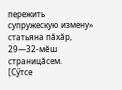пережить супружескую измену» статьяна пӑхӑр, 29—32-мӗш страницӑсем.
[Сӳтсе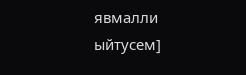явмалли ыйтусем]